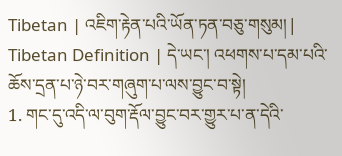Tibetan | འཇིག་རྟེན་པའི་ཡོན་ཏན་བཅུ་གསུམ། |
Tibetan Definition | དེ་ཡང་། འཕགས་པ་དམ་པའི་ཆོས་དྲན་པ་ཉེ་བར་གཞུག་པ་ལས་བྱུང་བ་སྟེ།
1. གང་དུ་འདི་ལ་བུག་རྡོལ་བྱུང་བར་གྱུར་པ་ན་དེའི་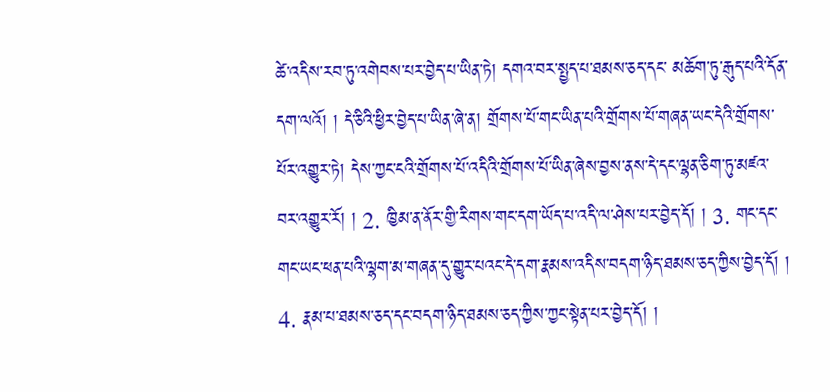ཚེ་འདིས་རབ་ཏུ་འགེབས་པར་བྱེད་པ་ཡིན་ཏེ། དགའ་བར་སྤྱད་པ་ཐམས་ཅད་དང་ མཆོག་ཏུ་རྒུད་པའི་དོན་དག་ལའོ། ། དེ་ཅིའི་ཕྱིར་བྱེད་པ་ཡིན་ཞེ་ན། གྲོགས་པོ་གང་ཡིན་པའི་གྲོགས་པོ་གཞན་ཡང་དེའི་གྲོགས་པོར་འགྱུར་ཏེ། དེས་ཀྱང་ངའི་གྲོགས་པོ་འདིའི་གྲོགས་པོ་ཡིན་ཞེས་བྱས་ནས་དེ་དང་ལྷན་ཅིག་ཏུ་མཛའ་བར་འགྱུར་རོ། ། 2. ཁྱིམ་ན་ནོར་གྱི་རིགས་གང་དག་ཡོད་པ་འདི་ལ་ཤེས་པར་བྱེད་དོ། ། 3. གང་དང་གང་ཡང་ཕན་པའི་ལྷག་མ་གཞན་དུ་གྱུར་པའང་དེ་དག་རྣམས་འདིས་བདག་ཉིད་ཐམས་ཅད་ཀྱིས་བྱེད་དོ། ། 4. རྣམ་པ་ཐམས་ཅད་དང་བདག་ཉིད་ཐམས་ཅད་ཀྱིས་ཀྱང་སྟེན་པར་བྱེད་དོ། །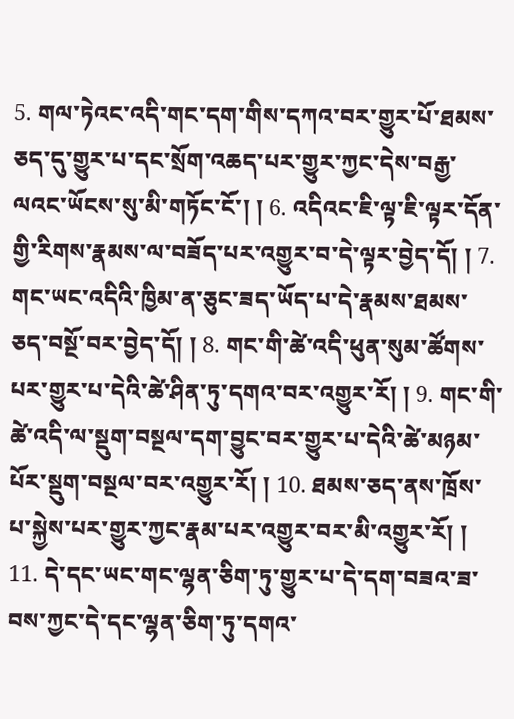5. གལ་ཏེའང་འདི་གང་དག་གིས་དཀའ་བར་གྱུར་པོ་ཐམས་ཅད་དུ་གྱུར་པ་དང་སྲོག་འཆད་པར་གྱུར་ཀྱང་དེས་བརྒྱ་ལའང་ཡོངས་སུ་མི་གཏོང་ངོ་། ། 6. འདིའང་ཇི་ལྟ་ཇི་ལྟར་དོན་གྱི་རིགས་རྣམས་ལ་བཟོད་པར་འགྱུར་བ་དེ་ལྟར་བྱེད་དོ། ། 7. གང་ཡང་འདིའི་ཁྱིམ་ན་ཅུང་ཟད་ཡོད་པ་དེ་རྣམས་ཐམས་ཅད་བསྔོ་བར་བྱེད་དོ། ། 8. གང་གི་ཚེ་འདི་ཕུན་སུམ་ཚོགས་པར་གྱུར་པ་དེའི་ཚེ་ཤིན་ཏུ་དགའ་བར་འགྱུར་རོ། ། 9. གང་གི་ཚེ་འདི་ལ་སྡུག་བསྔལ་དག་བྱུང་བར་གྱུར་པ་དེའི་ཚེ་མཉམ་པོར་སྡུག་བསྔལ་བར་འགྱུར་རོ། ། 10. ཐམས་ཅད་ནས་ཁྲོས་པ་སྐྱེས་པར་གྱུར་ཀྱང་རྣམ་པར་འགྱུར་བར་མི་འགྱུར་རོ། ། 11. དེ་དང་ཡང་གང་ལྷན་ཅིག་ཏུ་གྱུར་པ་དེ་དག་བཟའ་ཟ་བས་ཀྱང་དེ་དང་ལྷན་ཅིག་ཏུ་དགའ་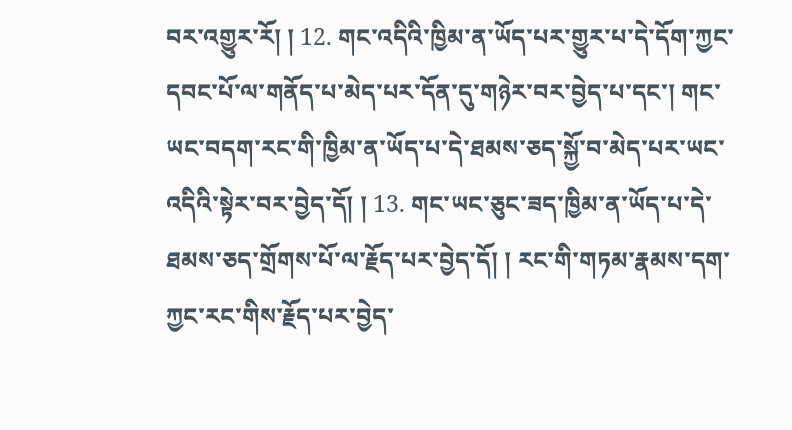བར་འགྱུར་རོ། ། 12. གང་འདིའི་ཁྱིམ་ན་ཡོད་པར་གྱུར་པ་དེ་དོག་ཀྱང་དབང་པོ་ལ་གནོད་པ་མེད་པར་དོན་དུ་གཉེར་བར་བྱེད་པ་དང་། གང་ཡང་བདག་རང་གི་ཁྱིམ་ན་ཡོད་པ་དེ་ཐམས་ཅད་སྐྱོ་བ་མེད་པར་ཡང་འདིའི་སྟེར་བར་བྱེད་དོ། ། 13. གང་ཡང་ཅུང་ཟད་ཁྱིམ་ན་ཡོད་པ་དེ་ཐམས་ཅད་གྲོགས་པོ་ལ་རྗོད་པར་བྱེད་དོ། ། རང་གི་གཏམ་རྣམས་དག་ཀྱང་རང་གིས་རྗོད་པར་བྱེད་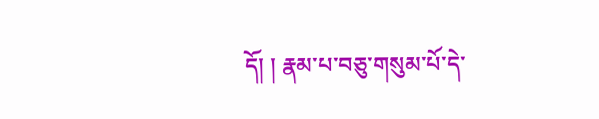དོ། ། རྣམ་པ་བཅུ་གསུམ་པོ་དེ་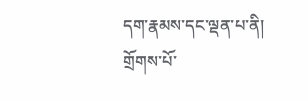དག་རྣམས་དང་ལྡན་པ་ནི། གྲོགས་པོ་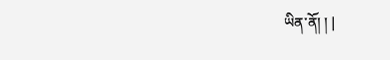ཡིན་ནོ། ། |